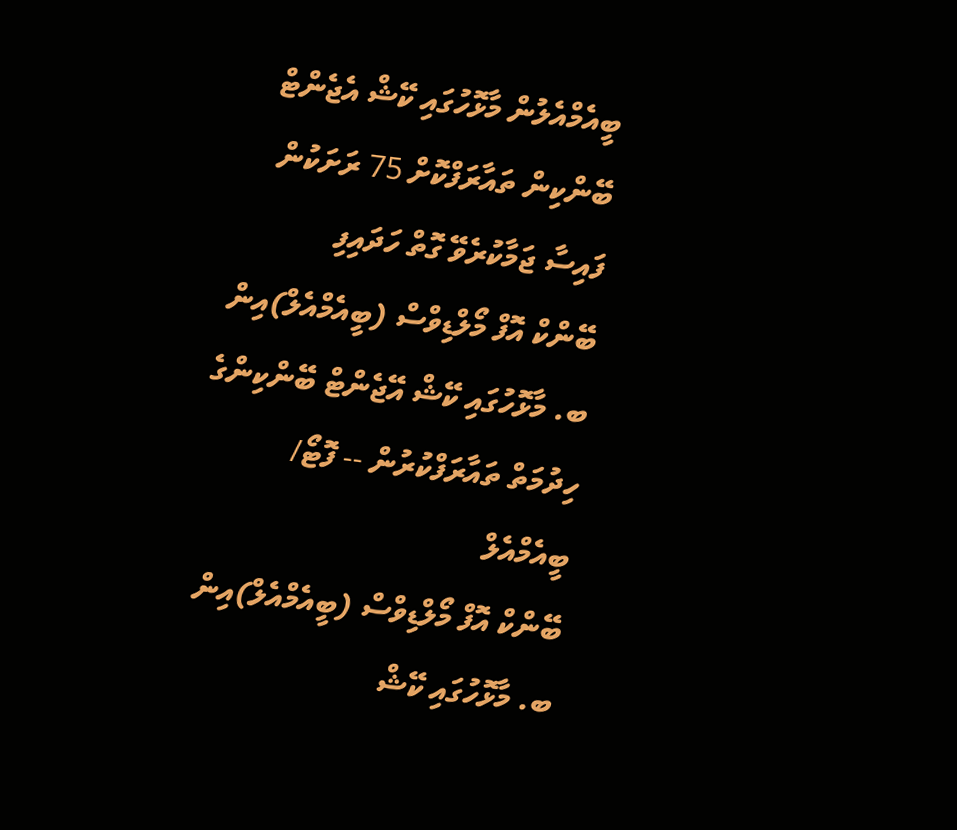ބީއެމްއެލުން މާޅޮހުގައި ކޭޝް އެޖެންޓް ބޭންކިން ތައާރަފްކޮށް 75 ރަށަކުން ފައިސާ ޖަމާކުރެވޭ ގޮތް ހަދައިފި
ބޭންކް އޮފް މޯލްޑިވްސް (ބީއެމްއެލް)އިން ބ. މާޅޮހުގައި ކޭޝް އޭޖެންޓް ބޭންކިންގެ ހިދުމަތް ތައާރަފްކުރުން -- ފޮޓޯ/ ބީއެމްއެލް
ބޭންކް އޮފް މޯލްޑިވްސް (ބީއެމްއެލް)އިން ބ. މާޅޮހުގައި ކޭޝް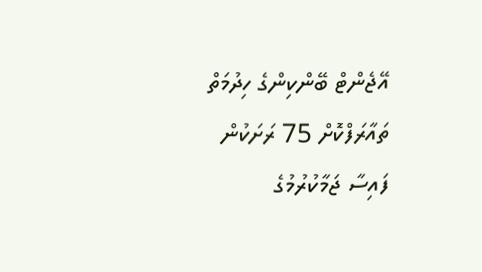އޭޖެންޓް ބޭންކިންގެ ހިދުމަތް ތައާރަފްކޮށް 75 ރަށަކުން ފައިސާ ޖަމާކުރުމުގެ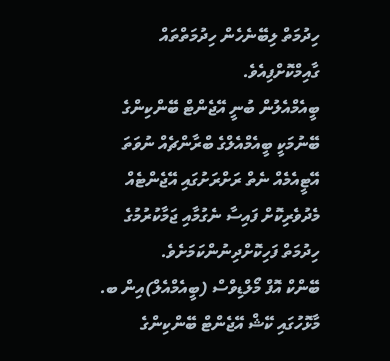ހިދުމަތް ލިބޭނެހެން ހިދުމަތްތައް ގާއިމްކޮށްފިއެވެ.
ބީއެމްއެލުން ބުނީ އޭޖެންޓް ބޭންކިންގެ ބޭނުމަކީ ބީއެމްއެލްގެ ބްރާންޗެއް ނުވަތަ އޭޓީއެމެއް ނެތް ރަށްރަށުގައި އޭޖެންޓެއް މެދުވެރިކޮށް ފައިސާ ނެގުމާއި ޖަމާކުރުމުގެ ހިދުމަތް ފަހިކޮށްދިނުންކަމަށެވެ.
ބޭންކް އޮފް މޯލްޑިވްސް (ބީއެމްއެލް)އިން ބ. މާޅޮހުގައި ކޭޝް އޭޖެންޓް ބޭންކިންގެ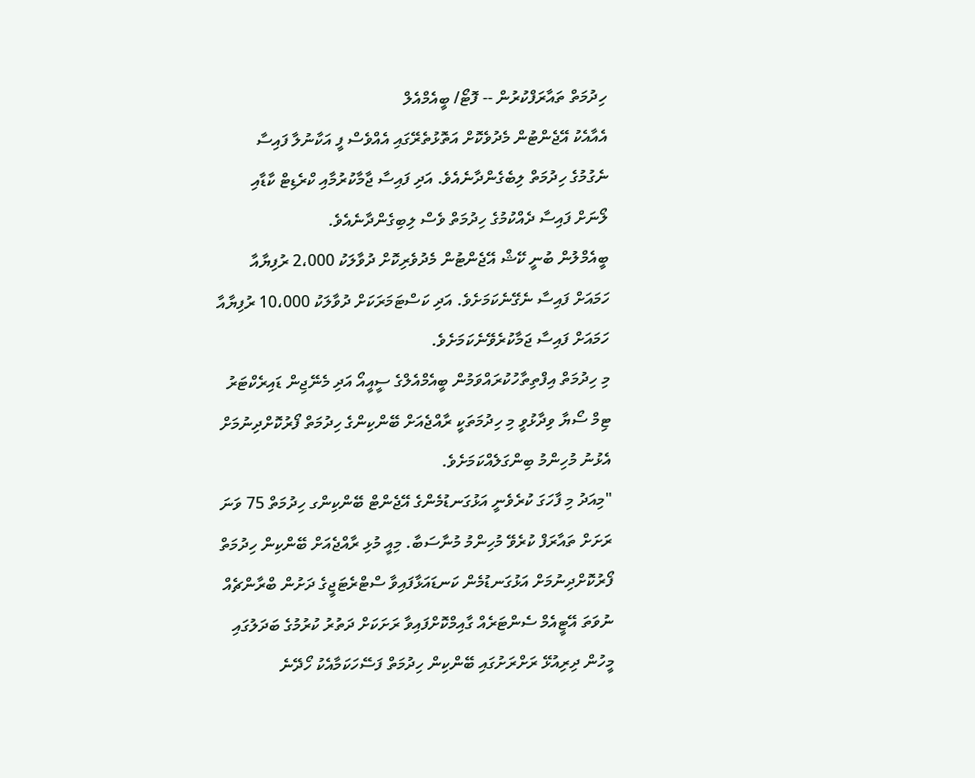ހިދުމަތް ތައާރަފްކުރުން -- ފޮޓޯ/ ބީއެމްއެލް
އެއާއެކު އޭޖެންޓުން މެދުވެކޮށް އަތޮޅުތެރޭގައި އެއްވެސް ފީ އަކާނުލާ ފައިސާ ނެގުމުގެ ހިދުމަތް ލިބެގެންދާނެއެވެ. އަދި ފައިސާ ޖާމާކުރުމާއި ކްރެޑިޓް ކާޑާއި ލޯނަށް ފައިސާ ދެއްކުމުގެ ހިދުމަތް ވެސް ލިބިގެންދާނެއެވެ.
ބީއެމްލުން ބުނީ ކޭޝް އޭޖެންޓުން މެދުވެރިކޮށް ދުވާލަކު 2،000 ރުފިޔާއާ ހަމައަށް ފައިސާ ނެގޭނެކަމަށެވެ. އަދި ކަސްޓަމަރަކަށް ދުވާލަކު 10،000 ރުފިޔާއާ ހަމައަށް ފައިސާ ޖަމާކުރެވޭނެކަމަށެވެ.
މި ހިދުމަތް އިފްތިތާހުކުރައްވަމުން ބީއެމްއެލްގެ ސީއީއޯ އަދި މެނޭޖިން ޑައިރެކްޓަރު ޓިމް ސޯޔާ ވިދާޅުވީ މި ހިދުމަތަކީ ރާއްޖެއަށް ބޭންކިންގެ ހިދުމަތް ފޯރުކޮށްދިނުމަށް އެޅުނު މުހިންމު ބިންގަލެއްކަމަށެވެ.
"މިއަދު މި ފާހަގަ ކުރެވެނީ އަޅުގަނޑުމެންގެ އޭޖެންޓް ބޭންކިންގ ހިދުމަތް 75 ވަނަ ރަށަށް ތައާރަފް ކުރެވޭ މުހިންމު މުނާސަބާ. މިއީ މުޅި ރާއްޖެއަށް ބޭންކިން ހިދުމަތް ފޯރުކޮށްދިނުމަށް އަޅުގަނޑުމެން ކަނޑައަޅާފައިވާ ސްޓްރެޓަޖީގެ ދަށުން ބްރާންޗެއް ނުވަތަ އޭޓީއެމް ސެންޓަރެއް ގާއިމްކޮށްފައިވާ ރަށަކަށް ދަތުރު ކުރުމުގެ ބަދަލުގައި މީހުން ދިރިއުޅޭ ރަށްރަށުގައި ބޭންކިން ހިދުމަތް ފަސޭހަކަމާއެކު ހޯދޭނެ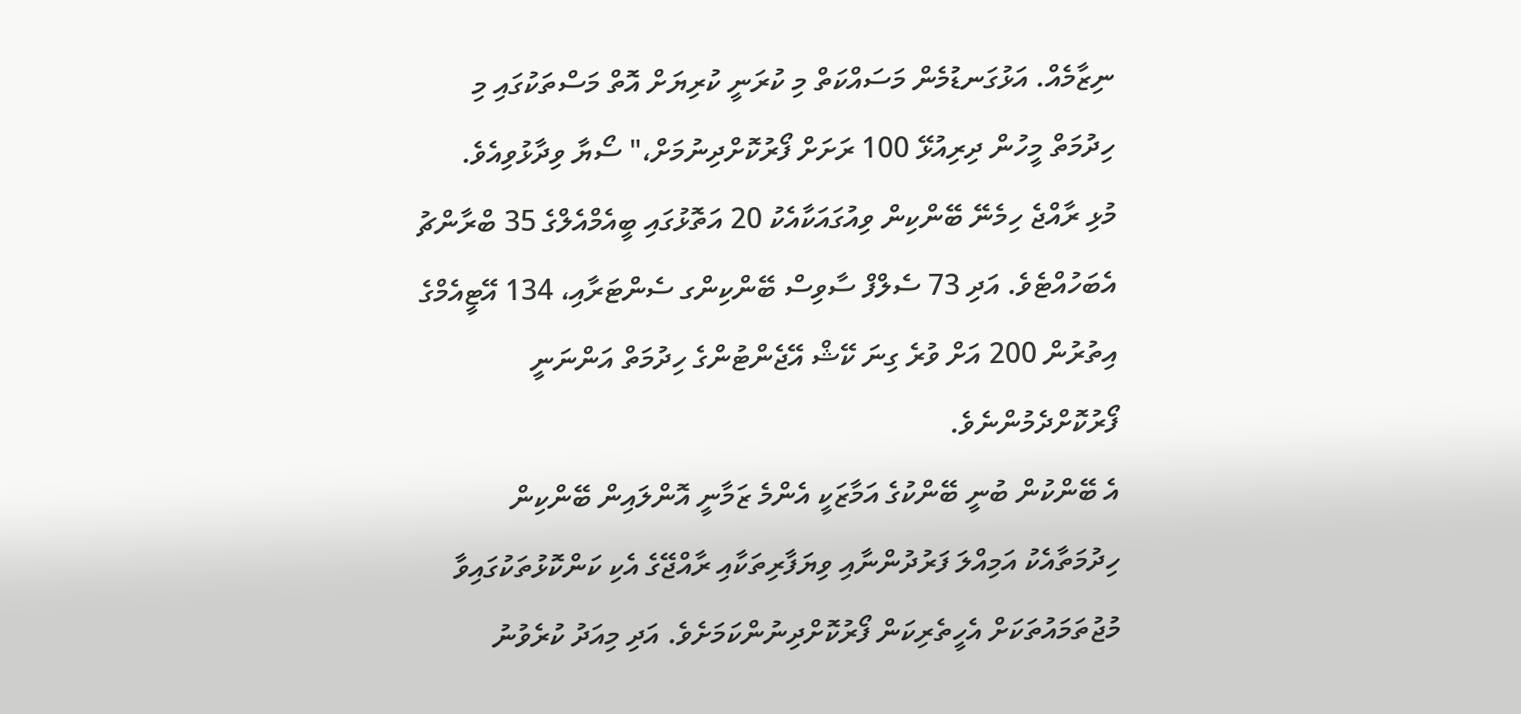ނިޒާމެއް. އަޅުގަނޑުމެން މަސައްކަތް މި ކުރަނީ ކުރިޔަށް އޮތް މަސްތަކުގައި މި ހިދުމަތް މީހުން ދިރިއުޅޭ 100 ރަށަށް ފޯރުކޮށްދިނުމަށް،" ސޯޔާ ވިދާޅުވިއެވެ.
މުޅި ރާއްޖެ ހިމެނޭ ބޭންކިން ވިއުގައަކާއެކު 20 އަތޮޅުގައި ބީއެމްއެލްގެ 35 ބްރާންޗު އެބަހުއްޓެވެ. އަދި 73 ސެލްފް ސާވިސް ބޭންކިންގ ސެންޓަރާއި، 134 އޭޓީއެމްގެ އިތުރުން 200 އަށް ވުރެ ގިނަ ކޭޝް އޭޖެންޓުންގެ ހިދުމަތް އަންނަނީ ފޯރުކޮށްދެމުންނެވެ.
އެ ބޭންކުން ބުނީ ބޭންކުގެ އަމާޒަކީ އެންމެ ޒަމާނީ އޮންލައިން ބޭންކިން ހިދުމަތާއެކު އަމިއްލަ ފަރުދުންނާއި ވިޔަފާރިތަކާއި ރާއްޖޭގެ އެކި ކަންކޮޅުތަކުގައިވާ މުޖުތަމައުތަކަށް އެހީތެރިކަން ފޯރުކޮށްދިނުންކަމަށެވެ. އަދި މިއަދު ކުރެވުނު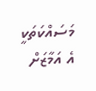މަސައްކަތަކީ އެ އަމާޒަށް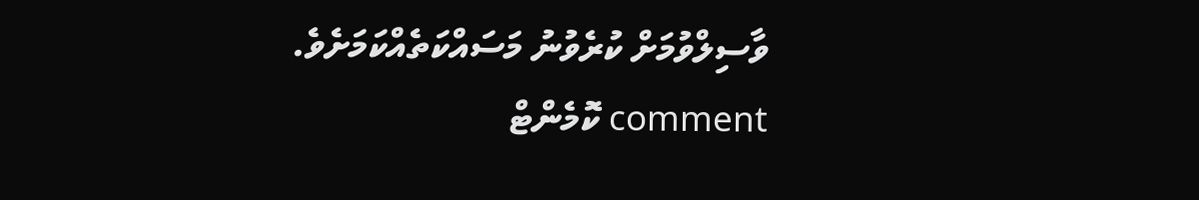ވާސިލްވުމަށް ކުރެވުނު މަސައްކަތެއްކަމަށެވެ.
comment ކޮމެންޓް